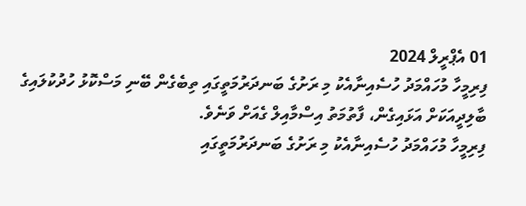01 އެޕްރީލް 2024
ފިރިމީހާ މުހައްމަދު ހުސެއިނާއެކު މި ރަށުގެ ބަނދަރުމަތީގައި ތިބެގެން ބޭނި މަސްކޮޅު ހުދުކުލައިގެ ބާލިދީއަކަށް އަޅައިގެން، ފާތުމަތު އިސްމާއިލް ގެއަށް ވަނެވެ.
ފިރިމީހާ މުހައްމަދު ހުސެއިނާއެކު މި ރަށުގެ ބަނދަރުމަތީގައި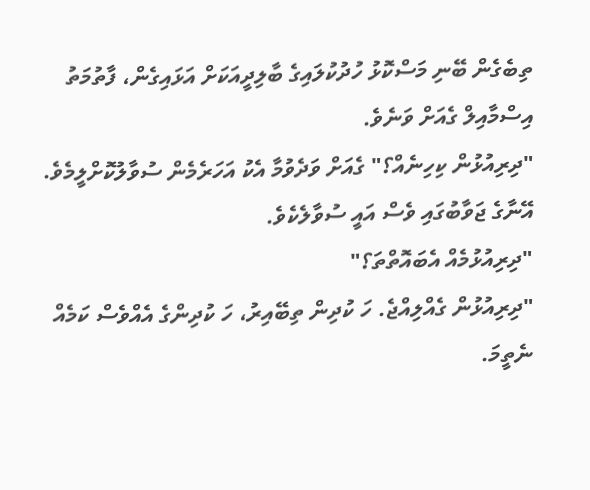ތިބެގެން ބޭނި މަސްކޮޅު ހުދުކުލައިގެ ބާލިދީއަކަށް އަޅައިގެން، ފާތުމަތު އިސްމާއިލް ގެއަށް ވަނެވެ.
"ދިރިއުޅުން ކިހިނެއް؟" ގެއަށް ވަދެވުމާ އެކު އަހަރެމެން ސުވާލުކޮށްލީމެވެ.
އޭނާގެ ޖަވާބުގައި ވެސް އައީ ސުވާލެކެވެ.
"ދިރިއުޅުމެއް އެބައޮތްތަ؟"
"ދިރިއުޅުން ގެއްލިއްޖެ. ހަ ކުދިން ތިބޭއިރު، ހަ ކުދިންގެ އެއްވެސް ކަމެއް ނެތީމަ.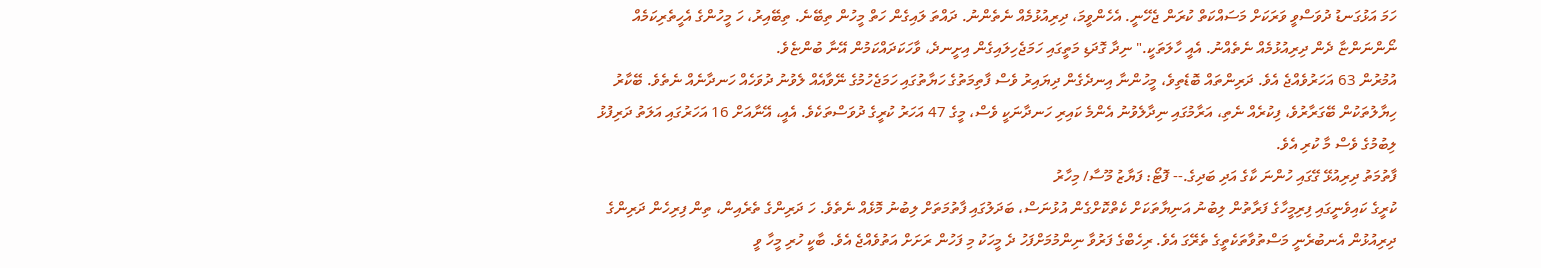ހަމަ އަޅުގަނޑު ދުވަސްވީ ވަރަކަށް މަސައްކަތް ކުރަން ޖެހޭނީ. އެހެންވީމަ، ދިރިއުޅުމެއް ނެތެންނު. ދައްތަ ލައިގެން ހަތް މީހުން ތިބޭނެ. ތިބޭއިރު، ހަ މީހުންގެ އެހީތެރިކަމެއް ނޯންނަންޏާ ދެން ދިރިއުޅުމެއް ނެތެއްނު. އެއީ ހާލަތަކީ." ނިދާ ގޮދަޑި މަތީގައި ހަމަޖެހިލައިގެން އިށީނދެ، ވާހަކަދައްކަމުން އޭނާ ބުންޏެވެ.
އުމުރުން 63 އަހަރުވެއްޖެ އެވެ. ދަރިންތައް ބޮޑެތިވެ، މީހުންނާ އިނދެގެން ދިޔައިރު ވެސް ފާތިމަތުގެ ހަޔާތުގައި ހަމަޖެހުމުގެ ނޭވާއެއް ލެވުނު ދުވަހެއް ހަނދާނެއް ނެތެވެ. ބޭކާރު ހިޔާލުތަކުން ބޭގަރާރުވެ، ފިކުރެއް ނެތި، އަރާމުގައި ނިދާލެވުނު އެންމެ ކައިރި ހަނދާނަކީ ވެސް، މީގެ 47 އަހަރު ކުރީގެ ދުވަސްތަކެވެ. އެއީ، އޭނާއަށް 16 އަހަރުގައި އަލަތު ދަރިފުޅު ލިބުމުގެ ވެސް މާ ކުރި އެވެ.
ފާތުމަތު ދިރިއުޅޭ ގޭގައި ހުންނަ ކާގެ އަދި ބަދިގެ.-- ފޮޓޯ: ފަޔާޒު މޫސާ/ މިހާރު
ކުރީގެ ކައިވެނީގައި ފިރިމީހާގެ ފަރާތުން ލިބުނު އަނިޔާތަކަށް ކެތްކޮށްގެން އުޅުނަސް، ބަދަލުގައި ފާތުމަތަށް ލިބުނު މޮޅެއް ނެތެވެ. ހަ ދަރިންގެ ތެރެއިން، ތިން ފިރިހެން ދަރިންގެ ދިރިއުޅުން އެނބުރެނީ މަސްތުވާތަކެތީގެ ތެރޭގަ އެވެ. ރިހެބްގެ ފަރުވާ ނިންމުމަށްފަހު ދެ މީހަކު މި ފަހުން ރަށަށް އަތުވެއްޖެ އެވެ. ބާކީ ހުރި މީހާ ވީ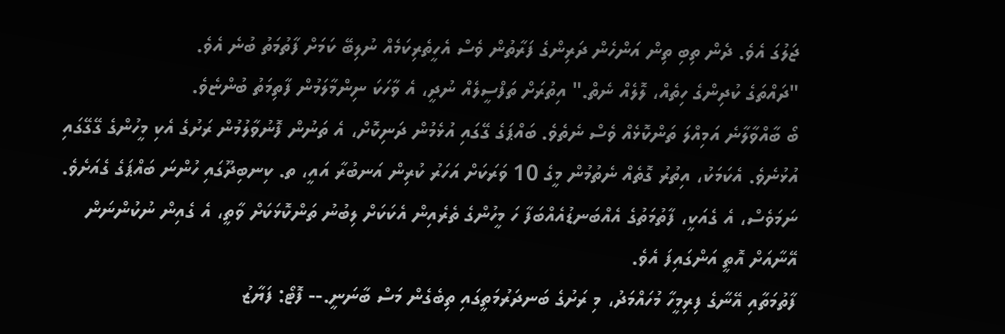ޖަލުގަ އެވެ. ދެން ތިބި ތިން އަންހެން ދަރިންގެ ފަރާތުން ވެސް އެހީތެރިކަމެއް ނުލިބޭ ކަމަށް ފާތުމަތު ބުނެ އެވެ.
"ދައްތަގެ ކުދިންގެ ހިތެއް، ލޮލެއް ނެތް." އިތުރަށް ތަފްސީލެއް ނުދީ، އެ ވާހަކަ ނިންމާލަމުން ފާތިމަތު ބުންޏެވެ.
ބޯ ބާއްވާލާނެ އަމިއްލަ ތަންކޮޅެއް ވެސް ނެތެވެ. ބައްޕަގެ ގޭގައި އުޅެމުން ދަނިކޮށް، އެ ތަނުން ފޮނުވާލުމުން ރަށުގެ އެކި މީހުންގެ ގޭގޭގައި އުޅުނެވެ. އެކަމަކު، އިތުރު ގޮތެއް ނެތުމުން މީގެ 10 ވަރަކަށް އަހަރު ކުރިން އަނބުރާ އައީ، ތ. ކިނބިދޫގައި ހުންނަ ބައްޕަގެ ގެއަށެވެ. ނަމަވެސް، އެ ގެއަކީ، ފާތުމަތުގެ އެއްބަނޑުއެއްބަފާ ހަ މީހުންގެ ތެރެއިން އެކަކަށް ލިބުނު ތަންކޮޅަކަށް ވާތީ، އެ ގެއިން ނުކުންނަން އޭނާއަށް އޮތީ އަންގައިފަ އެވެ.
ފާތުމަތާއި އޭނާގެ ފިރިމީހާ މުހައްމަދު، މި ރަށުގެ ބަނދަރުމަތީގައި ތިބެގެން މަސް ބާނަނީ.-- ފޮޓޯ: ފަޔާޒު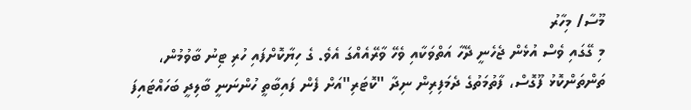މޫސާ/ މިހާރު
މި ގޭގައި ވެސް އުޅެން ޖެހެނީ ދޭހާ އަތްވަކާއި ވެހޭ ވާރޭއެއްގަ އެވެ. ގެ ހިޔާކޮށްފައި ހުރި ޓިނު ބާވުމުން، ތަންތަންކޮޅު ފޫގޮސް، ފާތުމަތުގެ ދެމަފިރިން ނިދާ "ކޮޓަރި"އަށް ފެން ފައިބާތީ ހުންނަނީ ބާލިދީ ބަހައްޓައިފަ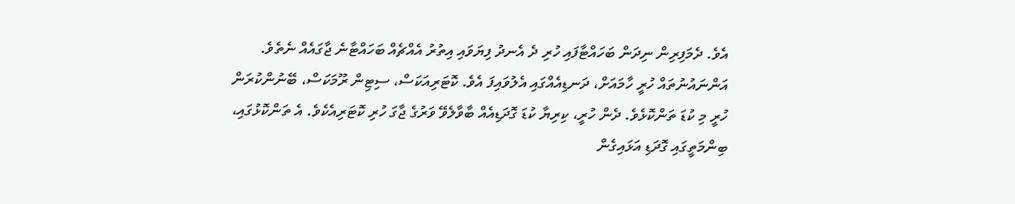އެވެ. ދެމަފިރިން ނިދަން ބަހައްޓާފައި ހުރި ދެ އެނދު ފިޔަވައި އިތުރު އެއްޗެއް ބަހައްޓާނެ ޖާގައެއް ނެތެވެ. އަންނައުނުތައް ހުރީ ހާމައަށް، ދަނޑިއެއްގައި އެލުވައިފަ އެވެ. ކޮޓަރިއަކަސް، ސިޓިން ރޫމަކަސް، ބޭނުންކުރަން ހުރީ މި ކުޑަ ތަންކޮޅެވެ. ދެން ހުރީ، ކިރިޔާ ކުޑަ ގޮދަޑިއެއް ބާވާލެވޭ ވަރުގެ ޖާގަ ހުރި ކޮޓަރިއެކެވެ. އެ ތަންކޮޅުގައި، ބިންމަތީގައި ގޮދަޑި އަޅައިގެން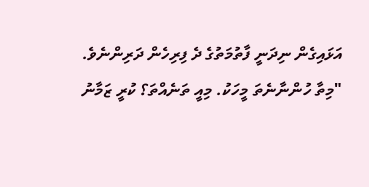އަޅައިގެން ނިދަނީ ފާތުމަތުގެ ދެ ފިރިހެން ދަރިންނެވެ.
"މިތާ ހުންނާނެތަ މީހަކު. މިއީ ތަނެއްތަ؟ ކުރީ ޒަމާނު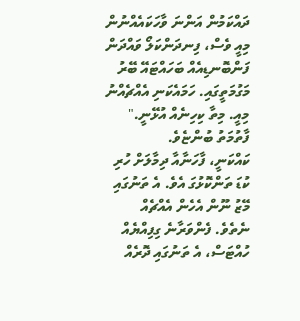ދައްކަމުން އަންނަ ވާހަކައެއްނުން މިއީ ވެސް، ފިނދަންކަލޯ ވައްދަން ފަންބޮނޑިއެއް ބަހައްޓައޭ ބޭރު މަގުމަތީގައި. ހަމައެކަނި އެއްޗެއްނު މިއީ. މިތާ ކިހިނެއް އުޅޭނީ." ފާތުމަތު ބުންޏެވެ.
ކައްކަނީ، ފާހަނާއާ ދިމާލަށް ހުރި ކުޑަ ތަންކޮޅުގަ އެވެ. އެ ތަނުގައި މޭޒު ނޫން އެހެން އެއްޗެއް ނެތެވެ. ފެންވަރާނެ ގިފިއްޔެއް ހުއްޓަސް، އެ ތަނުގައި ދޮރެއް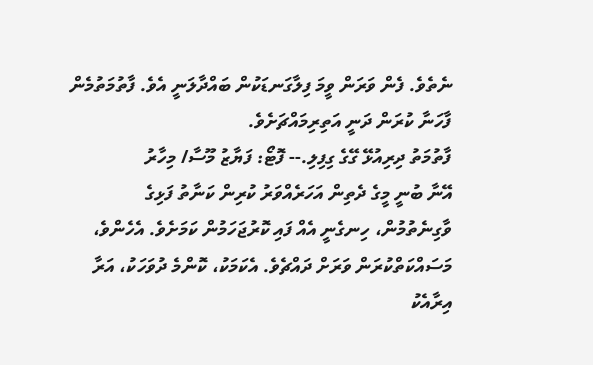ނެތެވެ. ފެން ވަރަން ވީމަ ފިލާގަނޑަކުން ބައްދާލަނީ އެވެ. ފާތުމަތުމެން ފާހަނާ ކުރަން ދަނީ އަތިރިމައްޗަށެވެ.
ފާތުމަތު ދިރިއުޅޭ ގޭގެ ގިފިލި.-- ފޮޓޯ: ފަޔާޒު މޫސާ/ މިހާރު
އޭނާ ބުނީ މީގެ ދެތިން އަހަރެއްވަރު ކުރިން ކަނާތު ފަޅިގެ ވާގިނެތުމުން، ހިނގެނީ އެއް ފައި ކޮރުޖަހަމުން ކަމަށެވެ. އެހެންވެ، މަސައްކަތްކުރަން ވަރަށް ދައްޗެވެ. އެކަމަކު، ކޮންމެ ދުވަހަކު، އަރާ އިރާއެކު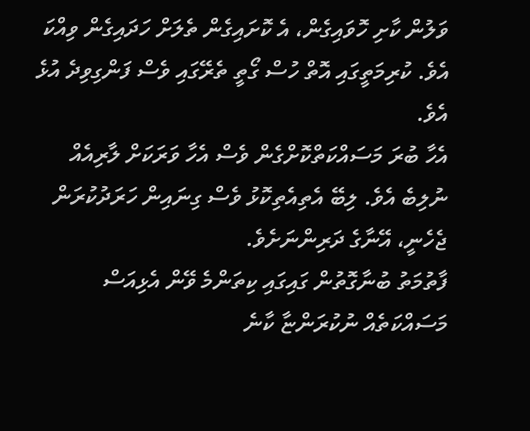ވަލުން ކާށި ހޮވައިގެން، އެ ކޮށައިގެން ތެލަށް ހަދައިގެން ވިއްކަ އެވެ. ކުރިމަތީގައި އޮތް ހުސް ގޯތީ ތެރޭގައި ވެސް ފަންގިވިދެ އުޅެ އެވެ.
އެހާ ބުރަ މަސައްކަތްކޮށްގެން ވެސް އެހާ ވަރަކަށް ލާރިއެއް ނުލިބެ އެވެ. ލިބޭ އެތިއެތިކޮޅު ވެސް ގިނައިން ހަރަދުކުރަން ޖެހެނީ، އޭނާގެ ދަރިންނަށެވެ.
ފާތުމަތު ބުނާގޮތުން ގައިގައި ކިތަންމެ ވޭން އެޅިއަސް މަސައްކަތެއް ނުކުރަންޏާ ކާނެ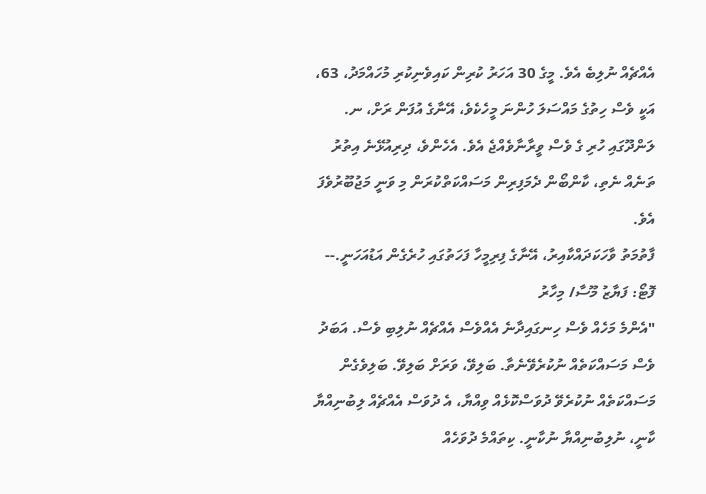އެއްޗެއް ނުލިބެ އެވެ. މީގެ 30 އަހަރު ކުރިން ކައިވެނިކުރި މުހައްމަދު، 63، އަކީ ވެސް ހިތުގެ މައްސަލަ ހުންނަ މީހެކެވެ، އޭނާގެ އުފަން ރަށް، ނ. ލަންދޫގައި ހުރި ގެ ވެސް ވީރާނާވެއްޖެ އެވެ. އެހެންވެ، ދިރިއުޅޭނެ އިތުރު ތަނެއް ނެތި، ކާންބޯން ދެމަފިރިން މަސައްކަތްކުރަން މި ވަނީ މަޖުބޫރުވެފަ އެވެ.
ފާތުމަތު ވާހަކަދައްކާއިރު، އޭނާގެ ފިރިމީހާ ފަހަތުގައި ހުރެގެން އަޑުއަހަނީ.-- ފޮޓޯ: ފަޔާޒު މޫސާ/ މިހާރު
"އެންމެ މަހެއް ވެސް ހިނގައިދާނެ އެއްވެސް އެއްޗެއް ނުލިބި ވެސް. އަބަދު ވެސް މަސައްކަތެއް ނުކުރެވޭނެތާ. ބަލިވޭ، ވަރަށް ބަލިވޭ. ބަލިވެގެން މަސައްކަތެއް ނުކުރެވޭ ދުވަސްކޮޅެއް ވިއްޔާ، އެ ދުވަސް އެއްޗެއް ލިބުނިއްޔާ ކާނީ، ނުލިބުނިއްޔާ ނުކާނީ. ކިތައްމެ ދުވަހެއް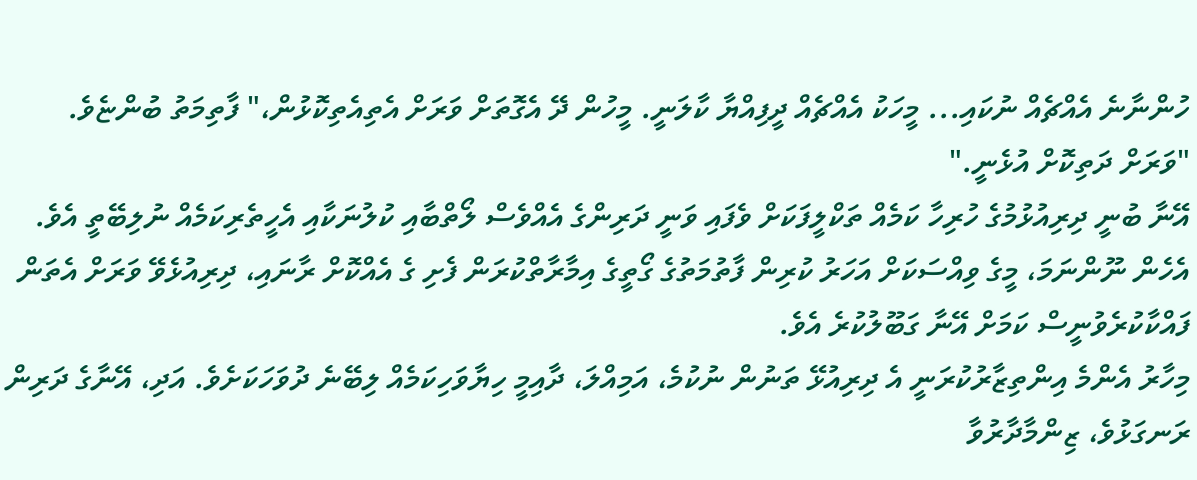ހުންނާނެ އެއްޗެއް ނުކައި... މީހަކު އެއްޗެއް ދީފިއްޔާ ކާލަނީ. މީހުން ދޭ އެގޮތަށް ވަރަށް އެތިއެތިކޮޅުން،" ފާތިމަތު ބުންޏެވެ.
"ވަރަށް ދަތިކޮށް އުޅެނީ."
އޭނާ ބުނީ ދިރިއުޅުމުގެ ހުރިހާ ކަމެއް ތަކްލީފަކަށް ވެފައި ވަނީ ދަރިންގެ އެއްވެސް ލޯތްބާއި ކުލުނަކާއި އެހީތެރިކަމެއް ނުލިބޭތީ އެވެ. އެހެން ނޫންނަމަ، މީގެ ވިއްސަކަށް އަހަރު ކުރިން ފާތުމަތުގެ ގޯތީގެ އިމާރާތްކުރަން ފެށި ގެ އެއްކޮށް ރާނައި، ދިރިއުޅެވޭ ވަރަށް އެތަން ފައްކާކުރެވުނީސް ކަމަށް އޭނާ ގަބޫލުކުރެ އެވެ.
މިހާރު އެންމެ އިންތިޒާރުކުރަނީ އެ ދިރިއުޅޭ ތަނުން ނުކުމެ، އަމިއްލަ، ދާއިމީ ހިޔާވަހިކަމެއް ލިބޭނެ ދުވަހަކަށެވެ. އަދި، އޭނާގެ ދަރިން ރަނގަޅުވެ، ޒިންމާދާރުވާ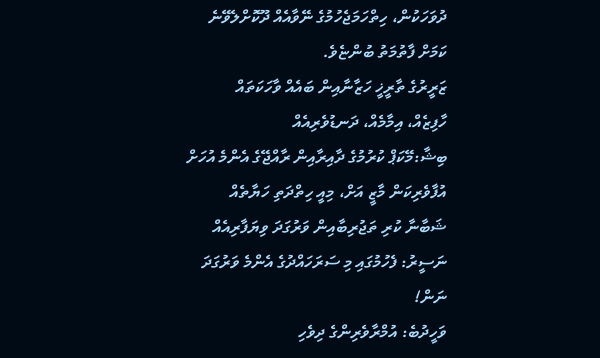ދުވަހަކުން، ހިތްހަމަޖެހުމުގެ ނޭވާއެއް ދޫކޮށްލެވޭނެ ކަމަށް ފާތުމަތު ބުންޏެވެ.
ޒަރީރުގެ ތާރީޚީ ހަޒާނާއިން ބައެއް ވާހަކަތައް
ހާފިޒެއް، އިމާމެއް، ދަނޑުވެރިއެއް
ބިޝާ:މޭކަޕް ކުރުމުގެ ދާއިރާއިން ރާއްޖޭގެ އެންމެ އުހަށް
އުފާވެރިކަން މާޒީ އަށް، މިއީ ހިތްދަތި ހަޔާތެއް
ޝަބާނާ ކުރި ތަޖުރިބާއިން ވަރުގަދަ ވިޔަފާރިއެއް
ނަސީރު: ފެހުމުގައި މި ސަރަހައްދުގެ އެންމެ ވަރުގަދަ ނަން!
ވަހީދުބެ: އުމްރާވެރިންގެ ދިވެހި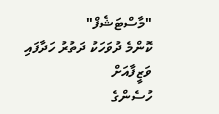"މާސްޓަޝެފް"
ކޮންމެ ދުވަހަކު ދަތުރު ހަދާފައި ވަޒީފާއަށް
ހުސެންގެ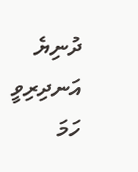ދުނިޔެ އަނދިރިވީ ހަމަ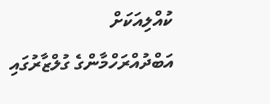ކުއްލިއަކަށް
އަބްދުއްރަހްމާންގެ ގުލްޒާރުގައި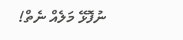ނުފޮޅޭ މަލެއް ނެތް!